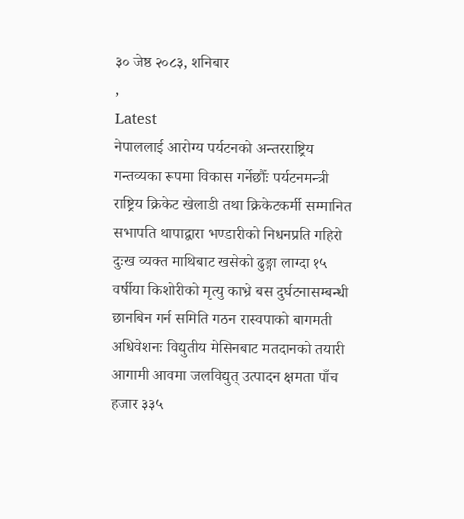३० जेष्ठ २०८३, शनिबार
,
Latest
नेपाललाई आरोग्य पर्यटनको अन्तरराष्ट्रिय गन्तव्यका रूपमा विकास गर्नेछौँः पर्यटनमन्त्री राष्ट्रिय क्रिकेट खेलाडी तथा क्रिकेटकर्मी सम्मानित सभापति थापाद्वारा भण्डारीको निधनप्रति गहिरो दुःख व्यक्त माथिबाट खसेको ढुङ्गा लाग्दा १५ वर्षीया किशोरीको मृत्यु काभ्रे बस दुर्घटनासम्बन्धी छानबिन गर्न समिति गठन रास्वपाको बागमती अधिवेशनः विद्युतीय मेसिनबाट मतदानको तयारी आगामी आवमा जलविद्युत् उत्पादन क्षमता पाँच हजार ३३५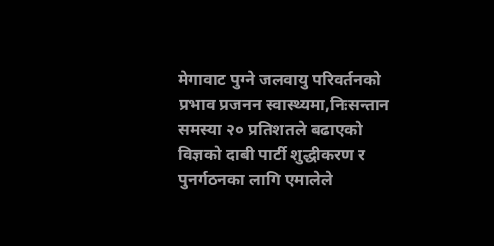मेगावाट पुग्ने जलवायु परिवर्तनको प्रभाव प्रजनन स्वास्थ्यमा,निःसन्तान समस्या २० प्रतिशतले बढाएको विज्ञको दाबी पार्टी शुद्धीकरण र पुनर्गठनका लागि एमालेले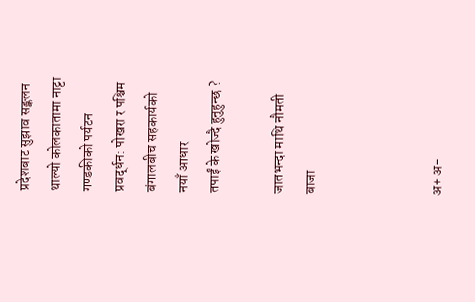प्रदेशबाट सुझाव सङ्कलन थाल्यो कोलकातामा नाट्टा गण्डकीको पर्यटन प्रवर्द्धन: पोखरा र पश्चिम बंगालबीच सहकार्यको नयाँ आधार
तपाईं के खोज्दै हुनुहुन्छ ?

जातभन्दा माथि नौमती बाजा



अ+ अ-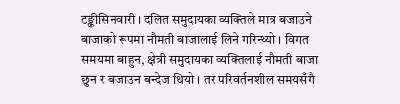टङ्कीसिनवारी । दलित समुदायका व्यक्तिले मात्र बजाउने बाजाको रूपमा नौमती बाजालाई लिने गरिन्थ्यो । विगत समयमा बाहुन, क्षेत्री समुदायका व्यक्तिलाई नौमती बाजा छुन र बजाउन बन्देज थियो । तर परिवर्तनशील समयसँगै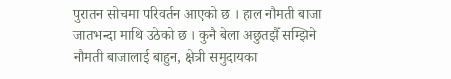पुरातन सोचमा परिवर्तन आएको छ । हाल नौमती बाजा जातभन्दा माथि उठेको छ । कुनै बेला अछुतझैँ सम्झिने नौमती बाजालाई बाहुन, क्षेत्री समुदायका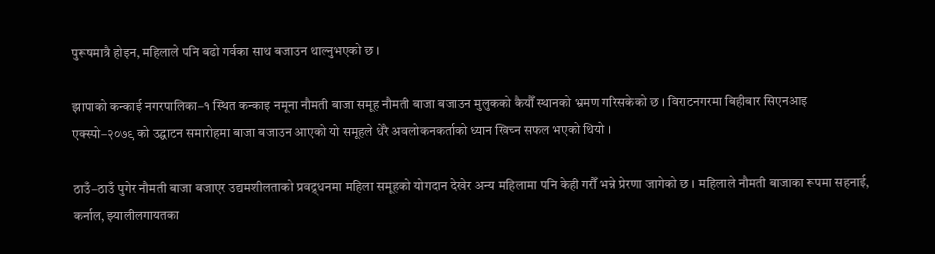पुरूषमात्रै होइन, महिलाले पनि बढो गर्वका साथ बजाउन थाल्नुभएको छ ।

झापाको कन्काई नगरपालिका–१ स्थित कन्काइ नमूना नौमती बाजा समूह नौमती बाजा बजाउन मुलुकको कैयौँ स्थानको भ्रमण गरिसकेको छ । विराटनगरमा बिहीबार सिएनआइ एक्स्पो–२०७९ को उद्घाटन समारोहमा बाजा बजाउन आएको यो समूहले धेरै अवलोकनकर्ताको ध्यान खिच्न सफल भएको थियो ।

ठाउँ–ठाउँ पुगेर नौमती बाजा बजाएर उद्यमशीलताको प्रवद्र्धनमा महिला समूहको योगदान देखेर अन्य महिलामा पनि केही गरौँ भन्ने प्रेरणा जागेको छ । महिलाले नौमती बाजाका रूपमा सहनाई, कर्नाल, झ्यालीलगायतका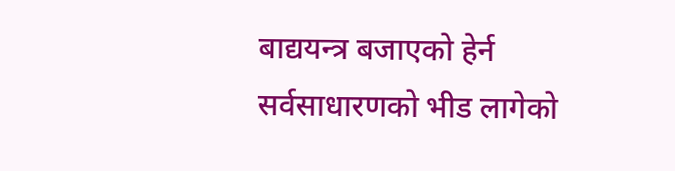बाद्ययन्त्र बजाएको हेर्न सर्वसाधारणको भीड लागेको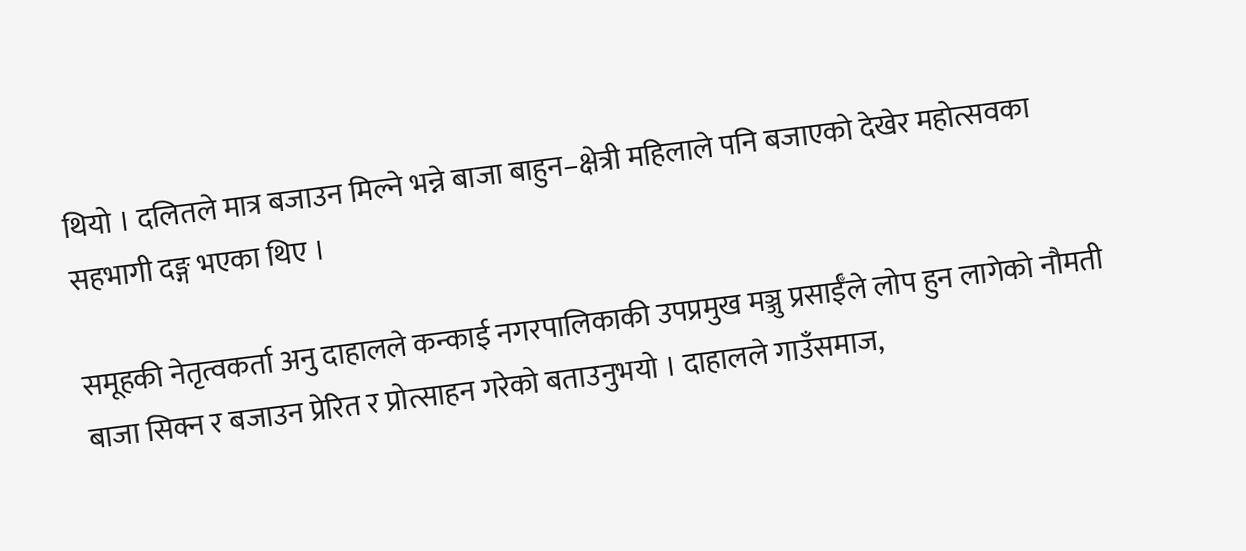थियो । दलितले मात्र बजाउन मिल्ने भन्ने बाजा बाहुन–क्षेत्री महिलाले पनि बजाएको देखेर महोत्सवका सहभागी दङ्ग भएका थिए ।

समूहकी नेतृत्वकर्ता अनु दाहालले कन्काई नगरपालिकाकी उपप्रमुख मञ्जु प्रसाईँले लोप हुन लागेको नौमती बाजा सिक्न र बजाउन प्रेरित र प्रोत्साहन गरेको बताउनुभयो । दाहालले गाउँसमाज,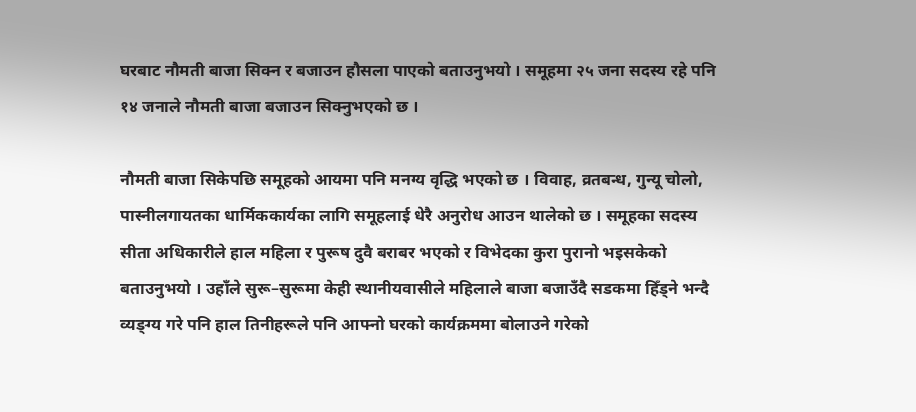घरबाट नौमती बाजा सिक्न र बजाउन हौसला पाएको बताउनुभयो । समूहमा २५ जना सदस्य रहे पनि १४ जनाले नौमती बाजा बजाउन सिक्नुभएको छ ।

नौमती बाजा सिकेपछि समूहको आयमा पनि मनग्य वृद्धि भएको छ । विवाह, व्रतबन्ध, गुन्यू चोलो, पास्नीलगायतका धार्मिककार्यका लागि समूहलाई धेरै अनुरोध आउन थालेको छ । समूहका सदस्य सीता अधिकारीले हाल महिला र पुरूष दुवै बराबर भएको र विभेदका कुरा पुरानो भइसकेको बताउनुभयो । उहाँले सुरू–सुरूमा केही स्थानीयवासीले महिलाले बाजा बजाउँदै सडकमा हिँड्ने भन्दै व्यङ्ग्य गरे पनि हाल तिनीहरूले पनि आफ्नो घरको कार्यक्रममा बोलाउने गरेको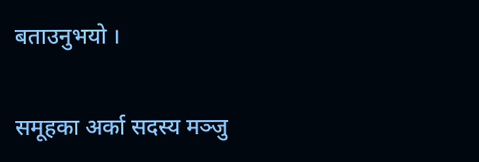बताउनुभयो ।

समूहका अर्का सदस्य मञ्जु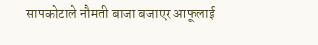सापकोटाले नौमती बाजा बजाएर आफूलाई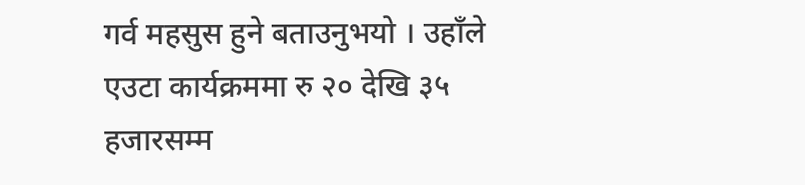गर्व महसुस हुने बताउनुभयो । उहाँले एउटा कार्यक्रममा रु २० देखि ३५ हजारसम्म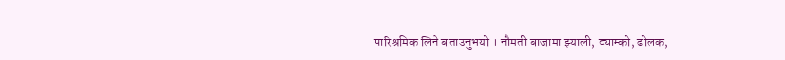पारिश्रमिक लिने बताउनुभयो । नौमती बाजामा झ्याली, ट्याम्को, ढोलक,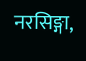नरसिङ्गा,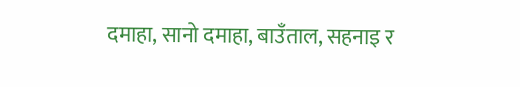दमाहा, सानो दमाहा, बाउँताल, सहनाइ र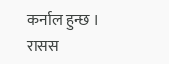कर्नाल हुन्छ । रासस